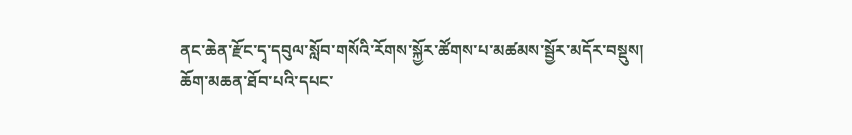ནང་ཆེན་རྫོང་དྭ་དབུལ་སློབ་གསོའི་རོགས་སྐྱོར་ཚོགས་པ་མཚམས་སྦྱོར་མདོར་བསྡུས།
ཆོག་མཆན་ཐོབ་པའི་དཔང་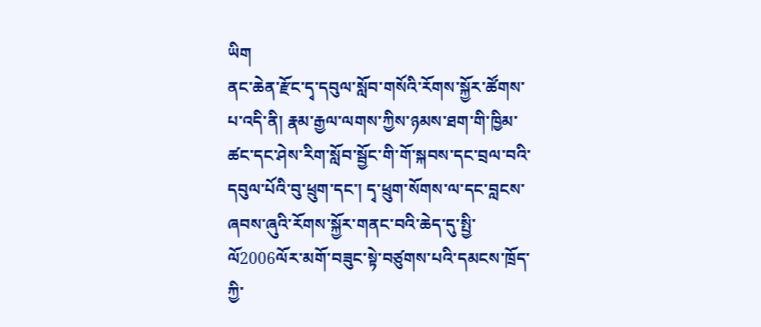ཡིག
ནང་ཆེན་རྫོང་དྭ་དབུལ་སློབ་གསོའི་རོགས་སྐྱོར་ཚོགས་པ་འདི་ནི། རྣམ་རྒྱལ་ལགས་ཀྱིས་ཉམས་ཐག་གི་ཁྱིམ་ཚང་དང་ཤེས་རིག་སློབ་སྦྱོང་གི་གོ་སྐབས་དང་བྲལ་བའི་དབུལ་པོའི་བུ་ཕྲུག་དང་། དྭ་ཕྲུག་སོགས་ལ་དང་བླངས་ཞབས་ཞུའི་རོགས་སྐྱོར་གནང་བའི་ཆེད་དུ་སྤྱི་ལོ2006ལོར་མགོ་བཟུང་སྟེ་བཙུགས་པའི་དམངས་ཁྲོད་ཀྱི་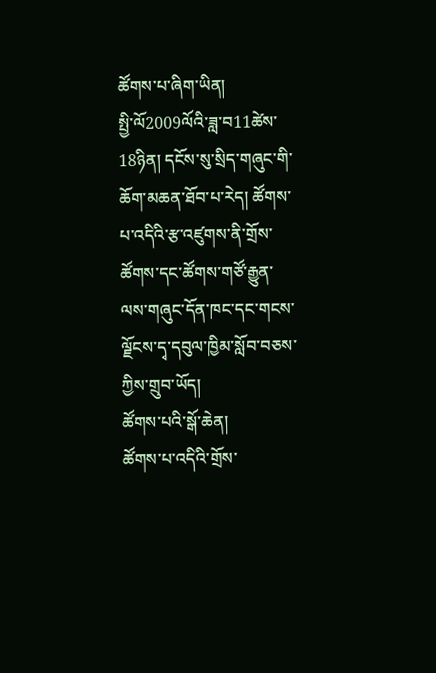ཚོགས་པ་ཞིག་ཡིན།
སྤྱི་ལོ2009ལོའི་ཟླ་བ11ཚེས་18ཉིན། དངོས་སུ་སྲིད་གཞུང་གི་ཆོག་མཆན་ཐོབ་པ་རེད། ཚོགས་པ་འདིའི་རྩ་འཛུགས་ནི་གྲོས་ཚོགས་དང་ཚོགས་གཙོ་རྒྱུན་ལས་གཞུང་དོན་ཁང་དང་གངས་ལྗོངས་དྭ་དབུལ་ཁྱིམ་སློབ་བཅས་ཀྱིས་གྲུབ་ཡོད།
ཚོགས་པའི་སྒོ་ཆེན།
ཚོགས་པ་འདིའི་གྲོས་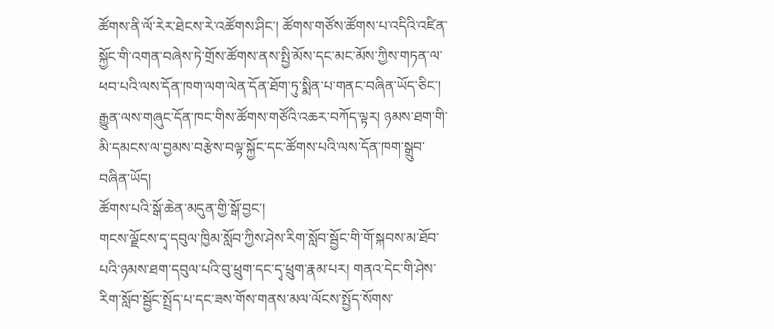ཚོགས་ནི་ལོ་རེར་ཐེངས་རེ་འཚོགས་ཤིང་། ཚོགས་གཙོས་ཚོགས་པ་འདིའི་འཛིན་སྐྱོང་གི་འགན་བཞེས་ཏེ་གྲོས་ཚོགས་ནས་སྤྱི་མོས་དང་མང་མོས་ཀྱིས་གཏན་ལ་ཕབ་པའི་ལས་དོན་ཁག་ལག་ལེན་དོན་ཐོག་ཏུ་སྨིན་པ་གནང་བཞིན་ཡོད་ཅིང་། རྒྱུན་ལས་གཞུང་དོན་ཁང་གིས་ཚོགས་གཙོའི་འཆར་བཀོད་ལྟར། ཉམས་ཐག་གི་མི་དམངས་ལ་བྱམས་བརྩེས་བལྟ་སྐྱོང་དང་ཚོགས་པའི་ལས་དོན་ཁག་སྒྲུབ་བཞིན་ཡོད།
ཚོགས་པའི་སྒོ་ཆེན་མདུན་གྱི་སྒོ་བྱང་།
གངས་ལྗོངས་དྭ་དབུལ་ཁྱིམ་སློབ་ཀྱིས་ཤེས་རིག་སློབ་སྦྱོང་གི་གོ་སྐབས་མ་ཐོབ་པའི་ཉམས་ཐག་དབུལ་པའི་བུ་ཕྲུག་དང་དྭ་ཕྲུག་རྣམ་པར། གནའ་དེང་གི་ཤེས་རིག་སློབ་སྦྱོང་སྤྲོད་པ་དང་ཟས་གོས་གནས་མལ་ལོངས་སྤྱོད་སོགས་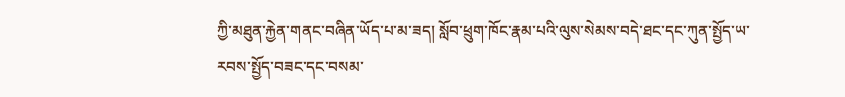ཀྱི་མཐུན་རྐྱེན་གནང་བཞིན་ཡོད་པ་མ་ཟད། སློབ་ཕྲུག་ཁོང་རྣམ་པའི་ལུས་སེམས་བདེ་ཐང་དང་ཀུན་སྤྱོད་ཡ་རབས་སྤྱོད་བཟང་དང་བསམ་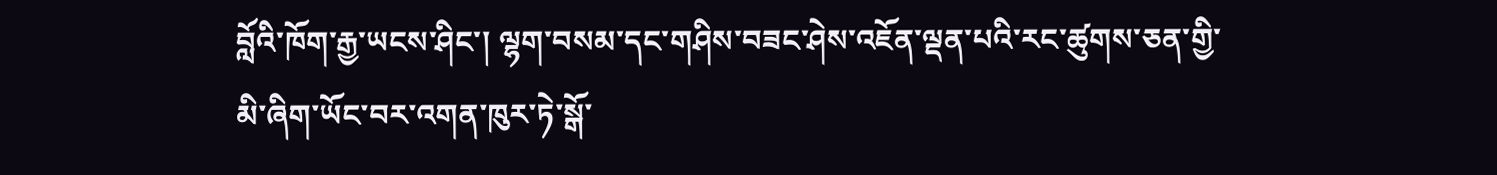བློའི་ཁོག་རྒྱ་ཡངས་ཤིང་། ལྷག་བསམ་དང་གཤིས་བཟང་ཤེས་འཇོན་ལྡན་པའི་རང་ཚུགས་ཅན་གྱི་མི་ཞིག་ཡོང་བར་འགན་ཁུར་ཏེ་སྒོ་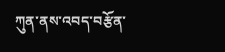ཀུན་ནས་འབད་བརྩོན་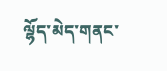ལྷོད་མེད་གནང་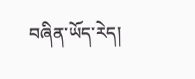བཞིན་ཡོད་རེད།